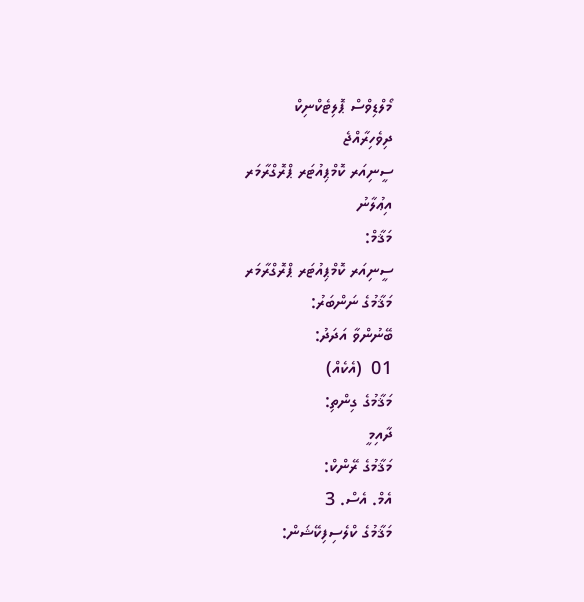މޯލްޑިވްސް ޕޮލިޓެކްނިކް
ދިވެހިރާއްޖެ
ސީނިއަރ ކޮމްޕިއުޓަރ ޕްރޮގްރާމަރ
އިޢުލާނު
މަޤާމް:
ސީނިއަރ ކޮމްޕިއުޓަރ ޕްރޮގްރާމަރ
މަޤާމުގެ ނަންބަރު:
ބޭނުންވާ އަދަދު:
01  (އެކެއް)
މަޤާމުގެ ގިންތި:
ދާއިމީ
މަޤާމުގެ ރޭންކް:
އެމް. އެސް. 3
މަޤާމުގެ ކްލެސިފިކޭޝަން: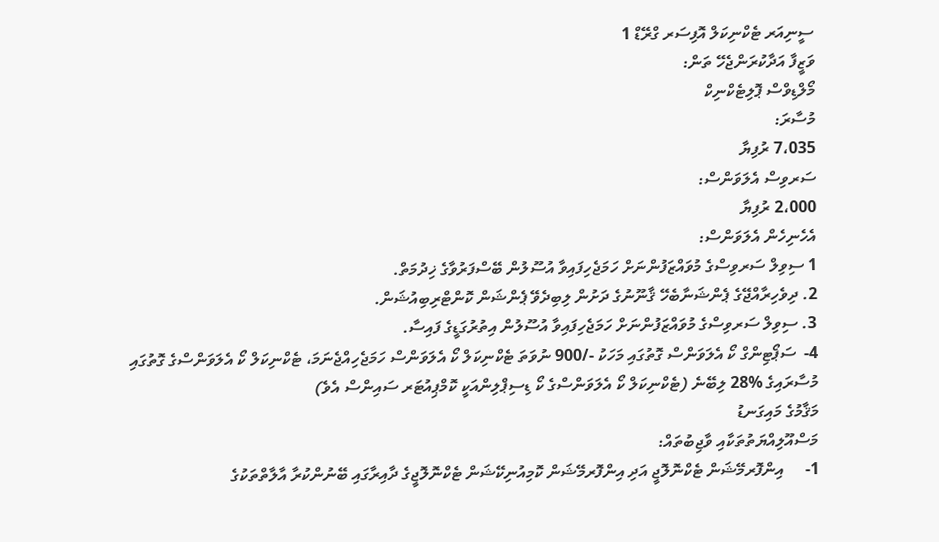ސީނިއަރ ޓެކްނިކަލް އޮފިސަރ ގްރޭޑް 1
ވަޒީފާ އަދާކުރަންޖެހޭ ތަން:
މޯލްޑިވްސް ޕޮލިޓެކްނިކް
މުސާރަ:
7،035 ރުފިޔާ
ސަރވިސް އެލަވަންސް:
2،000 ރުފިޔާ
އެހެނިހެން އެލަވަންސް:
1 ސިވިލް ސަރވިސްގެ މުވައްޒަފުންނަށް ހަމަޖެހިފައިވާ އުސޫލުން ބޭސްފަރުވާގެ ޚިދުމަތް.
2. ދިވެހިރާއްޖޭގެ ޕެންޝަނާބެހޭ ޤާނޫނުގެ ދަށުން ލިބިދެވޭ ޕެންޝަން ކޮންޓްރިބިއުޝަން.
3. ސިވިލް ސަރވިސްގެ މުވައްޒަފުންނަށް ހަމަޖެހިފައިވާ އުސޫލުން އިތުރުގަޑީގެ ފައިސާ.
4-  ސަޕޯޓިންގް ކޯ އެލަވަންސް ގޮތުގައި މަހަކު -/900 ނުވަތަ ޓެކްނިކަލް ކޯ އެލަވަންސް ހަމަޖެހިއްޖެނަމަ، ޓެކްނިކަލް ކޯ އެލަވަންސްގެ ގޮތުގައި މުސާރައިގެ %28 ލިބޭނެ (ޓެކްނިކަލް ކޯ އެލަވަންސްގެ ކޯ ޑިސިޕްލިންއަކީ ކޮމްޕިއުޓަރ ސައިންސް އެވެ)
މަޤާމުގެ މައިގަނޑު
މަސްއޫލިއްޔަތުތަކާއި ވާޖިބުތައް:
1-     އިންފޮރމޭޝަން ޓެކްނޮލޮޖީ އަދި އިންފޮރމޭޝަން ކޮމިއުނިކޭޝަން ޓެކްނޮލޮޖީގެ ދާއިރާގައި ބޭނުންކުރާ އާލާތްތަކުގެ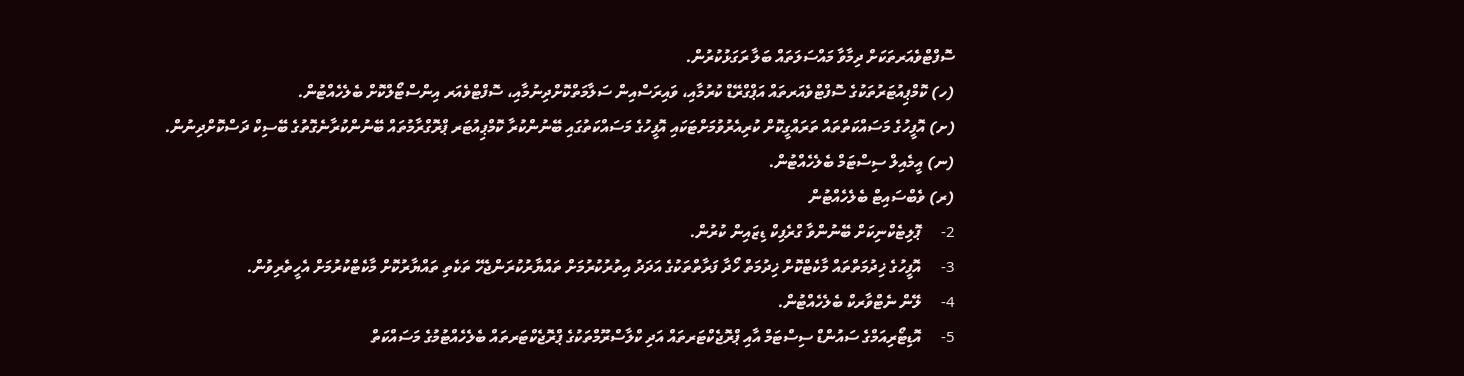ސޮފްޓްވެއަރތަކަށް ދިމާވާ މައްސަލަތައް ބަލާ ރަގަޅުކުރުން.
(ހ) ކޮމްޕިއުޓަރުތަކުގެ ސޮފްޓްވެއަރތައް އަޕްގްރޭޑް ކުރުމާއި، ވައިރަސްއިން ސަލާމަތްކޮށްދިނުމާއި، ސޮފްޓްވެއަރ އިންސްޓޯލްކޮށް ބެލެހެއްޓުން.
(ށ) އޮފީހުގެ މަސައްކަތްތައް ތަރައްގީކޮށް ކުރިއެރުވުމަށްޓަކައި އޮފީހުގެ މަސައްކަތުގައި ބޭނުންކުރާ ކޮމްޕިއުޓަރ ޕްރޮގްރާމުތައް ބޭނުންކުރާނެގޮތުގެ ބޭސިކް ދަސްކޮށްދިނުން.
(ނ) އީމެއިލް ސިސްޓަމް ބެލެހެއްޓުން.
(ރ) ވެބްސައިޓް ބެލެހެއްޓުން
2-     ޕޮލިޓެކްނިކަށް ބޭނުންވާ ގްރެފިކް ޑިޒައިން ކުރުން.
3-     އޮފީހުގެ ޚިދުމަތްތައް މާކެޓްކޮށް ޚިދުމަތް ހޯދާ ފަރާތްތަކުގެ އަދަދު އިތުރުކުރުމަށް ތައްޔާރުކުރަންޖެހޭ ތަކެތި ތައްޔާރުކޮށް މާކެޓްކުރުމަށް އެހީތެރިވުން.
4-     ލޭން ނެޓްވާރކް ބެލެހެއްޓުން.
5-     އޮޑިޓޯރިއަމްގެ ސައުންޑް ސިސްޓަމް އާއި ޕްރޮޖެކްޓަރތައް އަދި ކްލާސްރޫމްތަކުގެ ޕްރޮޖެކްޓަރތައް ބެލެހެއްޓުމުގެ މަސައްކަތް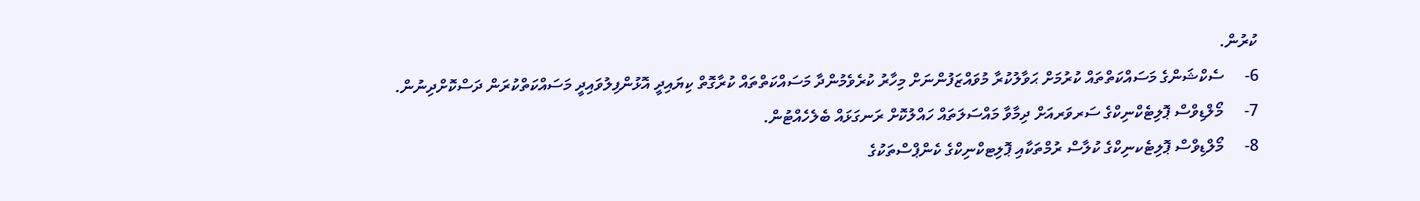ކުރުން.
6-     ސެކްޝަންގެ މަސައްކަތްތައް ކުރުމަށް ޙަވާލުކުރާ މުވައްޒަފުންނަށް މިހާރު ކުރެވެމުންދާ މަސައްކަތްތައް ކުރާގޮތް ކިޔައިދީ އޮޅުންފިލުވައިދީ މަސައްކަތްކުރަން ދަސްކޮށްދިނުން.
7-     މޯލްޑިވްސް ޕޮލިޓެކްނިކްގެ ސަރވަރއަށް ދިމާވާ މައްސަލަތައް ހައްލުކޮށް ރަނގަޅައް ބެލެހެއްޓުން.
8-     މޯލްޑިވްސް ޕޮލިޓެކނިކްގެ ކުލާސް ރުމްތަކާއި ޕޮލިޓކްނިކްގެ ކެންޕްސްތަކުގެ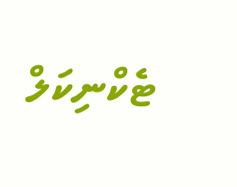ޓެކްނިކަލް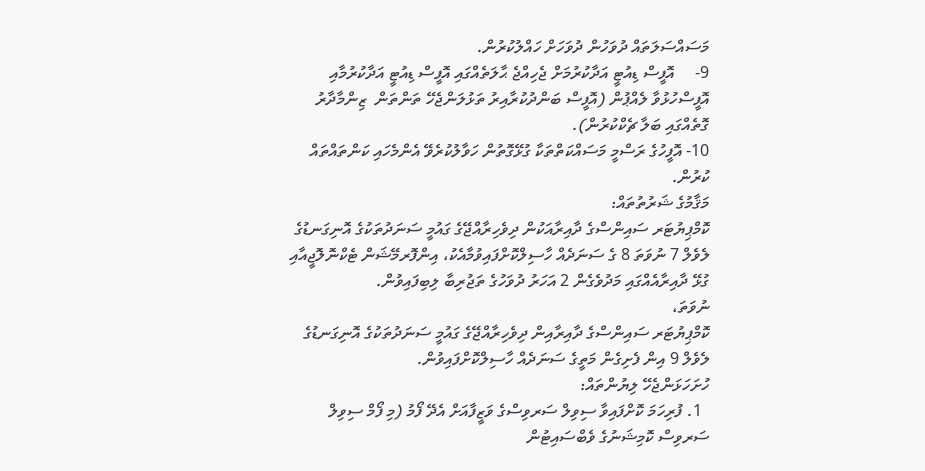މަސައްސަލަތައް ދުވަހުން ދުވަހަށް ހައްލުކުރުން.
9-     އޮފީސް ޑިއުޓީ އަދާކުރުމަށް ޖެހިއްޖެ ޙާލަތެއްގައި އޮފީސް ޑިއުޓީ އަދާކުރުމާއި އޮފީސްހުޅުވާ ލެއްޕުން (އޮފީސް ބަންދުކުރާއިރު ތަޅުލަންޖެހޭ ތަންތަން  ޒިންމާދާރު ގޮތެއްގައި ބަލާ ޗެކްކުރުން).
10- އޮފީހުގެ ރަސްމީ މަސައްކަތްތަކާ ގުޅޭގޮތުން ހަވާލުކުރެވޭ އެންމެހައި ކަންތައްތައް ކުރުން.
މަޤާމުގެ ޝަރުތުތައް:
ކޮމްޕިޔުޓަރ ސައިންސްގެ ދާއިރާއަކުން ދިވެހިރާއްޖޭގެ ގައުމީ ސަނަދުތަކުގެ އޮނިގަނޑުގެ ލެވެލް 7 ނުވަތަ 8 ގެ ސަނަދެއް ހާސިލްކޮށްފައިވުމާއެކު، އިންފޮރމޭޝަން ޓެކްނޮލޮޖީއާއި ގުޅޭ ދާއިރާއެއްގައި މަދުވެގެން 2 އަހަރު ދުވަހުގެ ތަޖުރިބާ ލިބިފައިވުން.
ނުވަތަ،
ކޮމްޕިޔުޓަރ ސައިންސްގެ ދާއިރާއިން ދިވެހިރާއްޖޭގެ ގައުމީ ސަނަދުތަކުގެ އޮނިގަނޑުގެ ލެވެލް 9 އިން ފެށިގެން މަތީގެ ސަނަދެއް ހާސިލްކޮށްފައިވުން.
ހުށަހަޅަންޖެހޭ ލިޔުންތައް:
  1. ފުރިހަމަ ކޮށްފައިވާ ސިވިލް ސަރވިސްގެ ވަޒީފާއަށް އެދޭ ފޯމު (މި ފޯމް ސިވިލް ސަރވިސް ކޮމިޝަނުގެ ވެބްސައިޓުން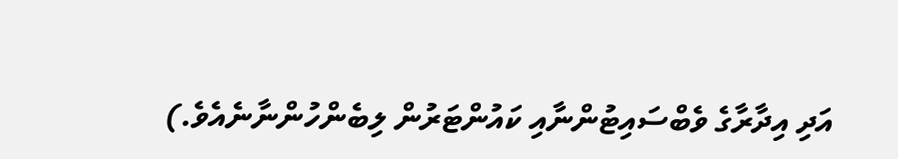އަދި އިދާރާގެ ވެބްސައިޓުންނާއި ކައުންޓަރުން ލިބެންހުންނާނެއެވެ.)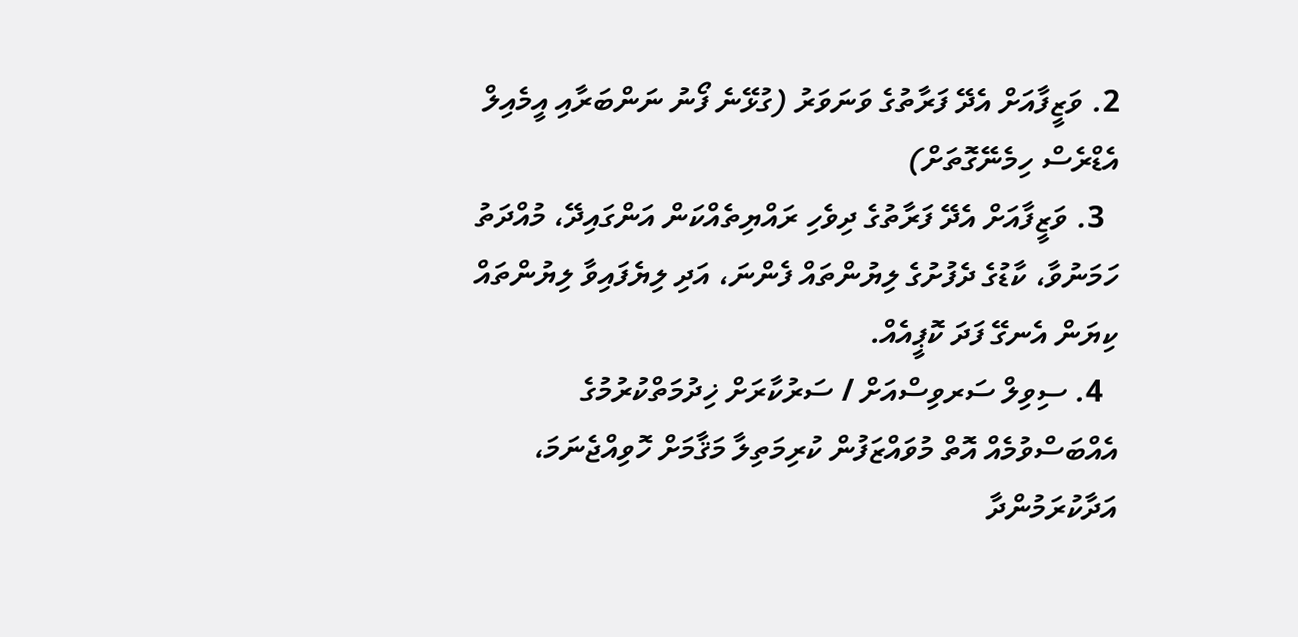2. ވަޒީފާއަށް އެދޭ ފަރާތުގެ ވަނަވަރު (ގުޅޭނެ ފޯނު ނަންބަރާއި އީމެއިލް އެޑްރެސް ހިމެނޭގޮތަށް)
  3. ވަޒީފާއަށް އެދޭ ފަރާތުގެ ދިވެހި ރައްޔިތެއްކަން އަންގައިދޭ، މުއްދަތު ހަމަނުވާ، ކާޑުގެ ދެފުށުގެ ލިޔުންތައް ފެންނަ، އަދި ލިޔެފައިވާ ލިޔުންތައް ކިޔަން އެނގޭ ފަދަ ކޮޕީއެއް.
  4. ސިވިލް ސަރވިސްއަށް / ސަރުކާރަށް ޚިދުމަތްކުރުމުގެ އެއްބަސްވުމެއް އޮތް މުވައްޒަފުން ކުރިމަތިލާ މަޤާމަށް ހޮވިއްޖެނަމަ، އަދާކުރަމުންދާ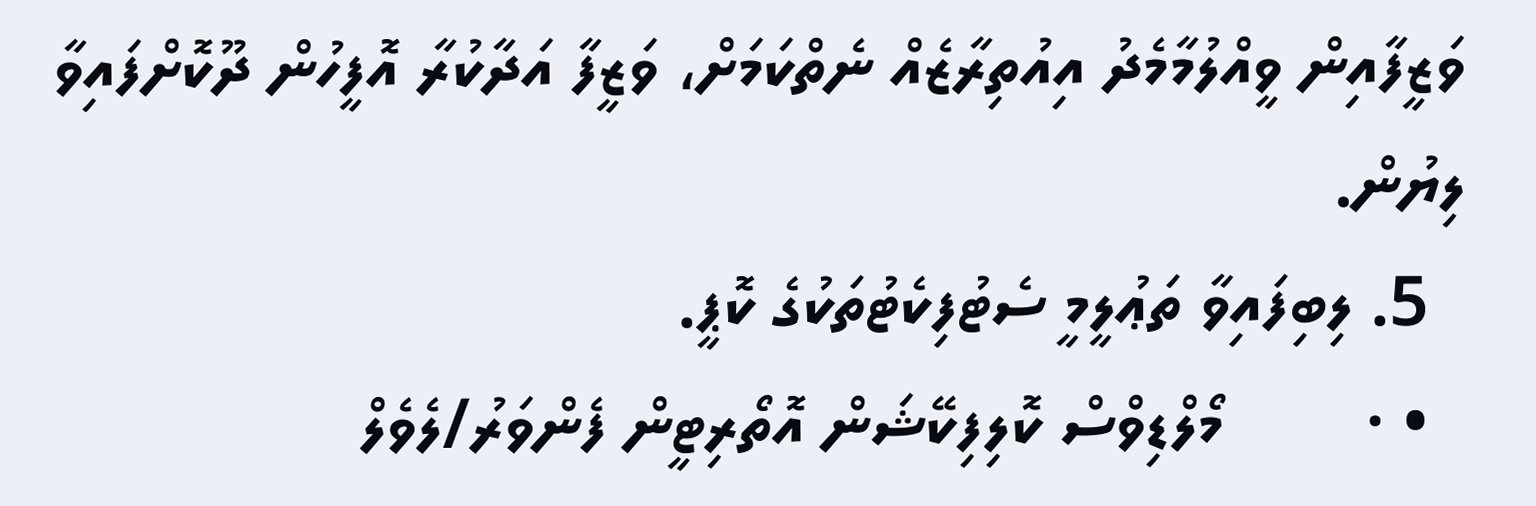ވަޒީފާއިން ވީއްލުމާމެދު އިއުތިރާޒެއް ނެތްކަމަށް، ވަޒީފާ އަދާކުރާ އޮފީހުން ދޫކޮށްފައިވާ ލިޔުން.
  5. ލިބިފައިވާ ތަޢުލީމީ ސެޓުފިކެޓުތަކުގެ ކޮޕީ.
  • ·        މޯލްޑިވްސް ކޮލިފިކޭޝަން އޮތޯރިޓީން ފެންވަރު/ލެވެލް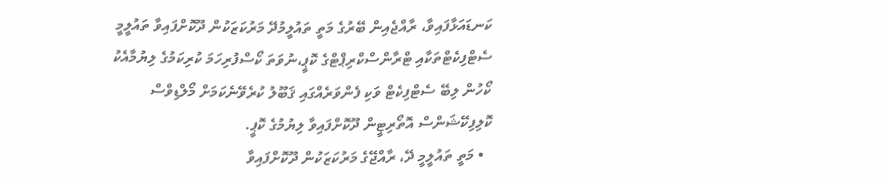ކަނޑައަޅާފައިވާ، ރާއްޖެއިން ބޭރުގެ މަތީ ތައުލީމުދޭ މަރުކަޒަކުން ދޫކޮށްފައިވާ ތައުލީމީ ސެޓްފިކެޓްތަކާއި ޓްރާންސްކްރިޕްޓްގެ ކޮޕީ،ނުވަތަ ކޯސްފުރިހަމަ ކުރިކަމުގެ ލިޔުމާއެކު ކޯހުން ލިބޭ ސެޓްފިކެޓް ވަކި ފެންވަރެއްގައި ޤަބޫލު ކުރެވޭނެކަމަށް މޯލްޑިވްސް ކޮލިފިކޭޝަންސް އޮތޯރިޓީން ދޫކޮށްފައިވާ ލިޔުމުގެ ކޮޕީ.
  • މަތީ ތައުލީމީ ދޭ، ރާއްޖޭގެ މަރުކަޒަކުން ދޫކޮށްފައިވާ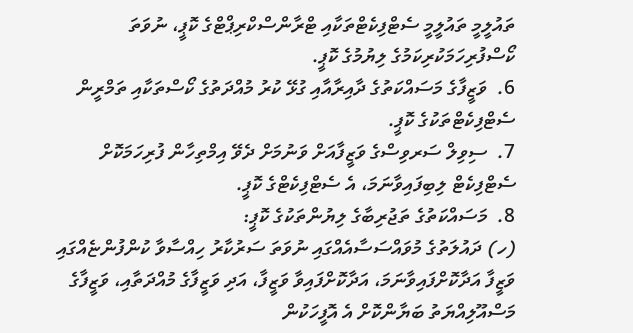ތައުލީމީ ތައުލީމީ ސެޓްފިކެޓްތަކާއި ޓްރާންސްކްރިޕްޓްގެ ކޮޕީ، ނުވަތަ ކޯސްފުރިހަމަކުރިކަމުގެ ލިޔުމުގެ ކޮޕީ.
6.  ވަޒީފާގެ މަސައްކަތުގެ ދާއިރާއާއި ގުޅޭ ކުރު މުއްދަތުގެ ކޯސްތަކާއި ތަމްރީން ސެޓްފިކެޓްތަކުގެ ކޮޕީ.
7.  ސިވިލް ސަރވިސްގެ ވަޒީފާއަށް ވަނުމަށް ދެވޭ އިމްތިހާން ފުރިހަމަކޮށް ސެޓްފިކެޓް ލިބިފައިވާނަމަ، އެ ސެޓްފިކެޓްގެ ކޮޕީ.
8.  މަސައްކަތުގެ ތަޖުރިބާގެ ލިޔުންތަކުގެ ކޮޕީ:
(ހ) ދައުލަތުގެ މުވައްސަސާއެއްގައި ނުވަތަ ސަރުކާރު ހިއްސާވާ ކުންފުންޏެއްގައި ވަޒީފާ އަދާކޮށްފައިވާނަމަ، އަދާކޮށްފައިވާ ވަޒީފާ، އަދި ވަޒީފާގެ މުއްދަތާއި، ވަޒީފާގެ މަސްއޫލިއްޔަތު ބަޔާންކޮށް އެ އޮފީހަކުން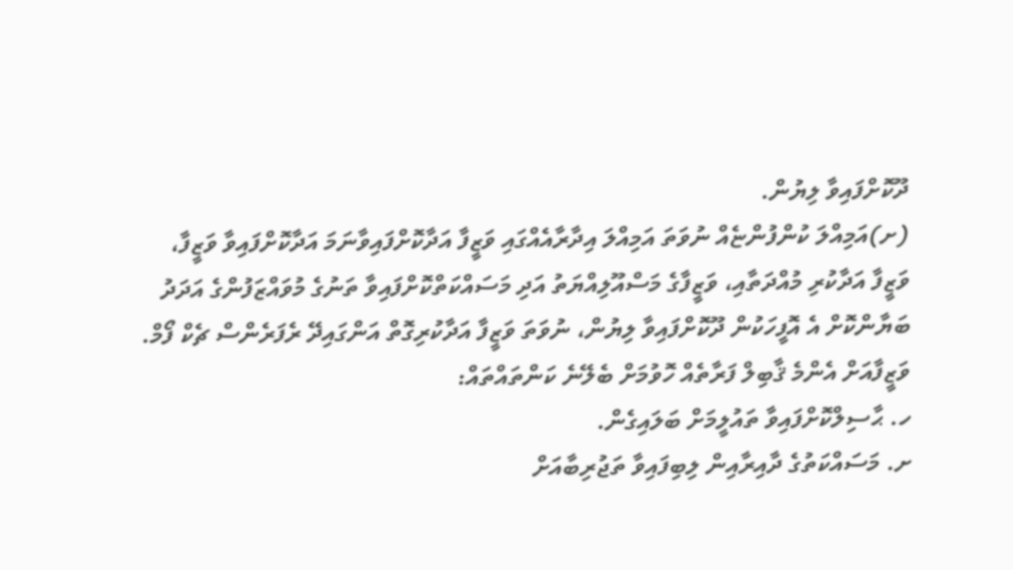ދޫކޮށްފައިވާ ލިޔުން.
(ށ)އަމިއްލަ ކުންފުންޏެއް ނުވަތަ އަމިއްލަ އިދާރާއެއްގައި ވަޒީފާ އަދާކޮށްފައިވާނަމަ އަދާކޮށްފައިވާ ވަޒީފާ، ވަޒީފާ އަދާކުރި މުއްދަތާއި، ވަޒީފާގެ މަސްއޫލިއްޔަތު އަދި މަސައްކަތްކޮށްފައިވާ ތަނުގެ މުވައްޒަފުންގެ އަދަދު ބަޔާންކޮށް އެ އޮފީހަކުން ދޫކޮށްފައިވާ ލިޔުން، ނުވަތަ ވަޒީފާ އަދާކުރިގޮތް އަންގައިދޭ ރެފަރެންސް ޗެކް ފޯމް.
ވަޒީފާއަށް އެންމެ ޤާބިލް ފަރާތެއް ހޮވުމަށް ބެލޭނެ ކަންތައްތައް:
ހ. ޙާސިލްކޮށްފައިވާ ތައުލީމަށް ބަލައިގެން.
ށ. މަސައްކަތުގެ ދާއިރާއިން ލިބިފައިވާ ތަޖުރިބާއަށް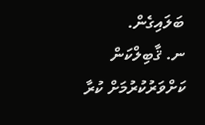ބަލައިގެން.
ނ. ޤާބިލްކަން ކަށްވަރުކުރުމަށް ކުރާ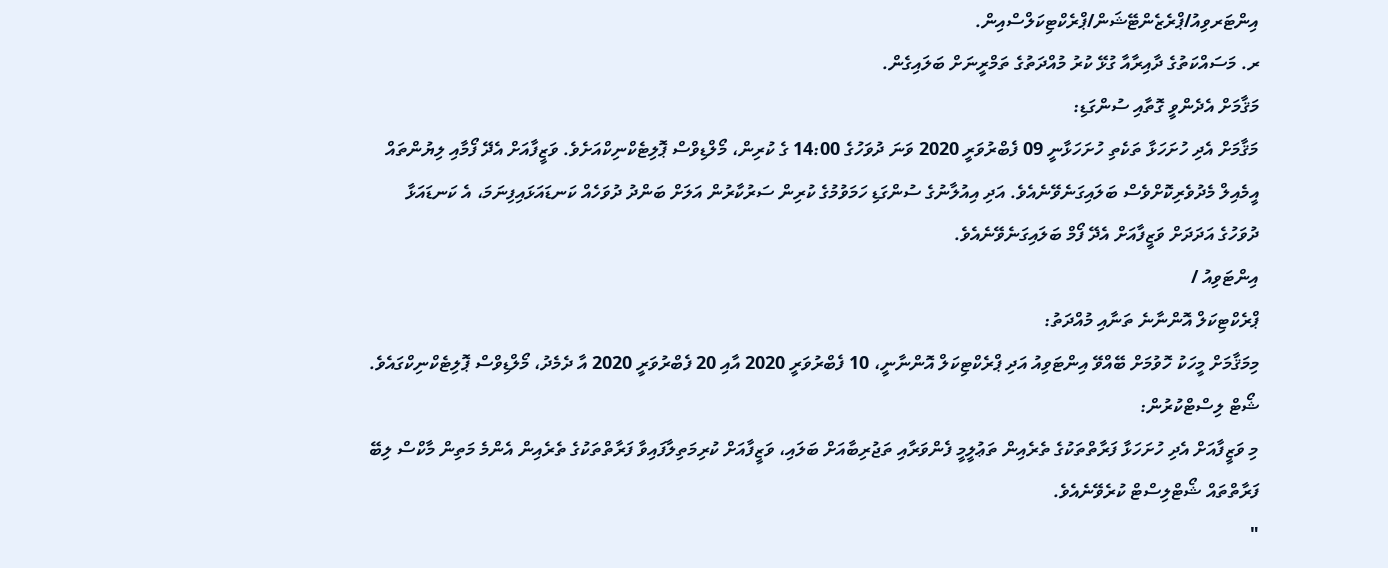އިންޓަރވިއު/ޕްރެޒެންޓޭޝަން/ޕްރެކްޓިކަލްސްއިން.
ރ. މަސައްކަތުގެ ދާއިރާއާ ގުޅޭ ކުރު މުއްދަތުގެ ތަމްރީނަށް ބަލައިގެން.
މަޤާމަށް އެދެންވީ ގޮތާއި ސުންގަޑި:
މަޤާމަށް އެދި ހުށަހަޅާ ތަކެތި ހުށަހަޅާނީ 09 ފެބްރުވަރީ 2020 ވަނަ ދުވަހުގެ 14:00 ގެ ކުރިން، މޯލްޑިވްސް ޕޮލިޓެކްނިކްއަށެވެ. ވަޒީފާއަށް އެދޭ ފޯމާއި ލިޔުންތައް އީމެއިލް މެދުވެރިކޮށްވެސް ބަލައިގަނެވޭނެއެވެ. އަދި އިއުލާނުގެ ސުންގަޑި ހަމަވުމުގެ ކުރިން ސަރުކާރުން އަލަށް ބަންދު ދުވަހެއް ކަނޑައަޅައިފިނަމަ، އެ ކަނޑައަޅާ ދުވަހުގެ އަދަދަށް ވަޒީފާއަށް އެދޭ ފޯމް ބަލައިގަނެވޭނެއެވެ.
އިންޓަވިއު /
ޕްރެކްޓިކަލް އޮންނާނެ ތަނާއި މުއްދަތު:
މިމަޤާމަށް މީހަކު ހޮވުމަށް ބޭއްވޭ އިންޓަވިއު އަދި ޕްރެކްޓިކަލް އޮންނާނީ، 10 ފެބްރުވަރީ 2020 އާއި 20 ފެބްރުވަރީ 2020 އާ ދެމެދު، މޯލްޑިވްސް ޕޮލިޓެކްނިކްގައެވެ.
ޝޯޓް ލިސްޓްކުރުން:
މި ވަޒީފާއަށް އެދި ހުށަހަޅާ ފަރާތްތަކުގެ ތެރެއިން ތަޢުލީމީ ފެންވަރާއި ތަޖުރިބާއަށް ބަލައި، ވަޒީފާއަށް ކުރިމަތިލާފައިވާ ފަރާތްތަކުގެ ތެރެއިން އެންމެ މަތިން މާކްސް ލިބޭ ފަރާތްތައް ޝޯޓްލިސްޓް ކުރެވޭނެއެވެ.
"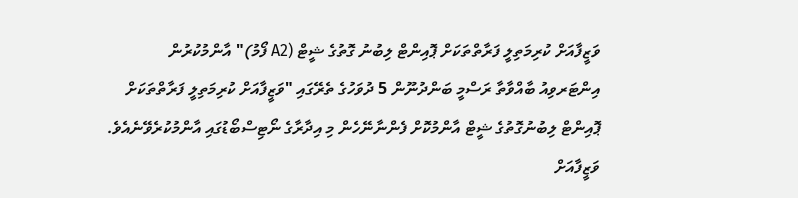ވަޒީފާއަށް ކުރިމަތިލީ ފަރާތްތަކަށް ޕޮއިންޓް ލިބުނު ގޮތުގެ ޝީޓް (A2 ފޯމު)" އާންމުކުރުން
އިންޓަރވިއު ބާއްވާތާ ރަސްމީ ބަންދުނޫން 5 ދުވަހުގެ ތެރޭގައި "ވަޒީފާއަށް ކުރިމަތިލީ ފަރާތްތަކަށް ޕޮއިންޓް ލިބުނުގޮތުގެ ޝީޓް އާންމުކޮށް ފެންނާނޭހެން މި އިދާރާގެ ނޯޓިސްބޯޑުގައި އާންމުކުރެވޭނެއެވެ. ވަޒީފާއަށް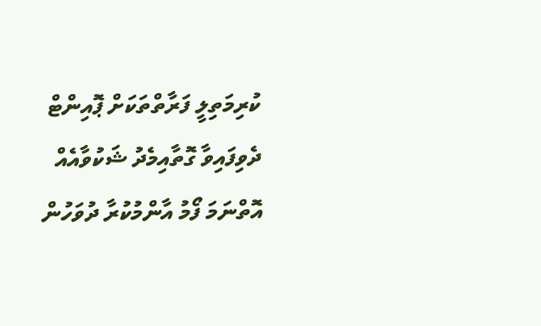ކުރިމަތިލީ ފަރާތްތަކަށް ޕޮއިންޓް ދެވިފައިވާ ގޮތާއިމެދު ޝަކުވާއެއް އޮތްނަމަ ފޯމު އާންމުކުރާ ދުވަހުން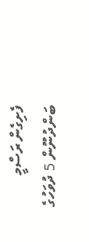ފެށިގެން ރަސްމީ ބަންދުނޫން 5 ދުވަހުގެ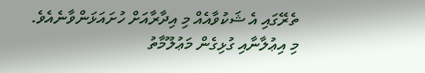ތެރޭގައި އެ ޝަކުވާއެއް މި އިދާރާއަށް ހުށައަޅަންވާނެއެވެ.
މި އިޢުލާނާއި ގުޅިގެން މަޢުލޫމާތު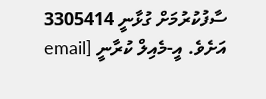ސާފުކުރުމަށް ގުޅާނީ 3305414 އަށެވެ. އީ-މެއިލް ކުރާނީ [email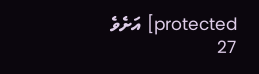protected] އަށެވެ
27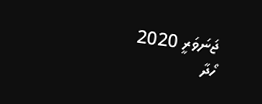ޖަނަވަރީ 2020
ހޯދާ